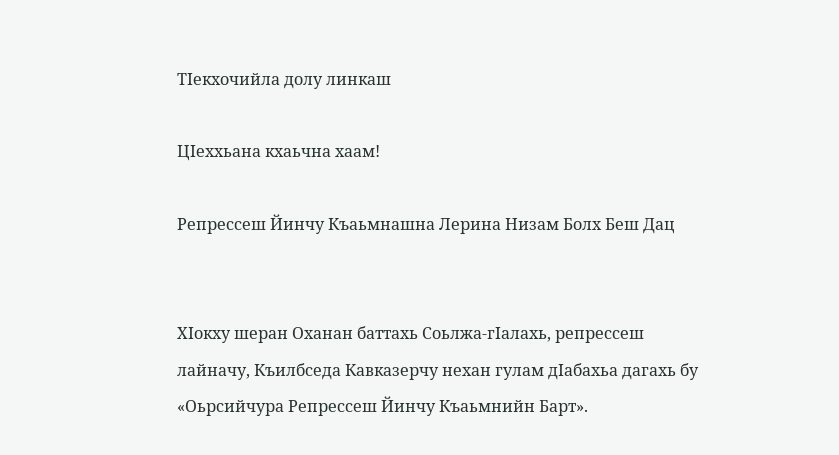ТIекхочийла долу линкаш

ЦIеххьана кхаьчна хаам!

Репрессеш Йинчу Къаьмнашна Лерина Низам Болх Беш Дац


ХIокху шеран Оханан баттахь Соьлжа-гIалахь, репрессеш лайначу, Къилбседа Кавказерчу нехан гулам дIабахьа дагахь бу «Оьрсийчура Репрессеш Йинчу Къаьмнийн Барт».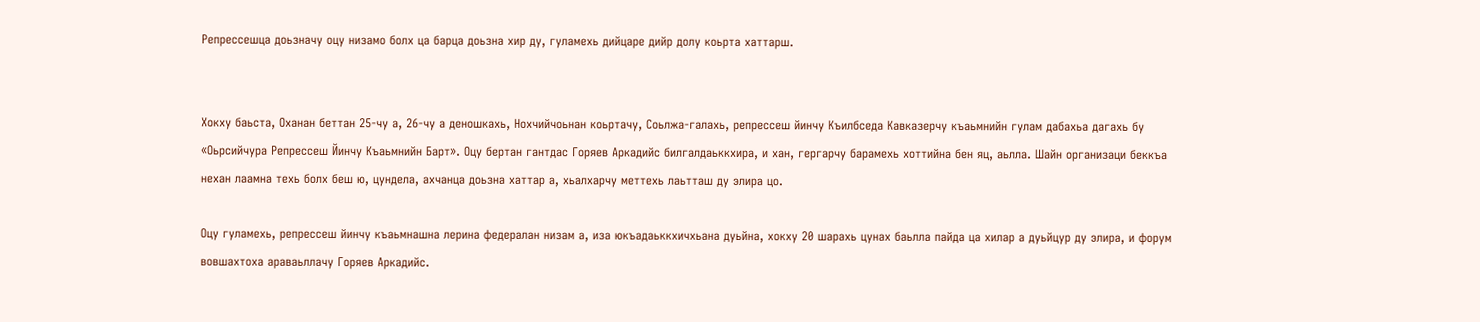Репрессешца доьзначу оцу низамо болх ца барца доьзна хир ду, гуламехь дийцаре дийр долу коьрта хаттарш.


Хокху баьста, Оханан беттан 25-чу а, 26-чу а деношкахь, Нохчийчоьнан коьртачу, Соьлжа-галахь, репрессеш йинчу Къилбседа Кавказерчу къаьмнийн гулам дабахьа дагахь бу «Оьрсийчура Репрессеш Йинчу Къаьмнийн Барт». Оцу бертан гантдас Горяев Аркадийс билгалдаьккхира, и хан, гергарчу барамехь хоттийна бен яц, аьлла. Шайн организаци беккъа нехан лаамна техь болх беш ю, цундела, ахчанца доьзна хаттар а, хьалхарчу меттехь лаьтташ ду элира цо.

Оцу гуламехь, репрессеш йинчу къаьмнашна лерина федералан низам а, иза юкъадаьккхичхьана дуьйна, хокху 20 шарахь цунах баьлла пайда ца хилар а дуьйцур ду элира, и форум вовшахтоха араваьллачу Горяев Аркадийс.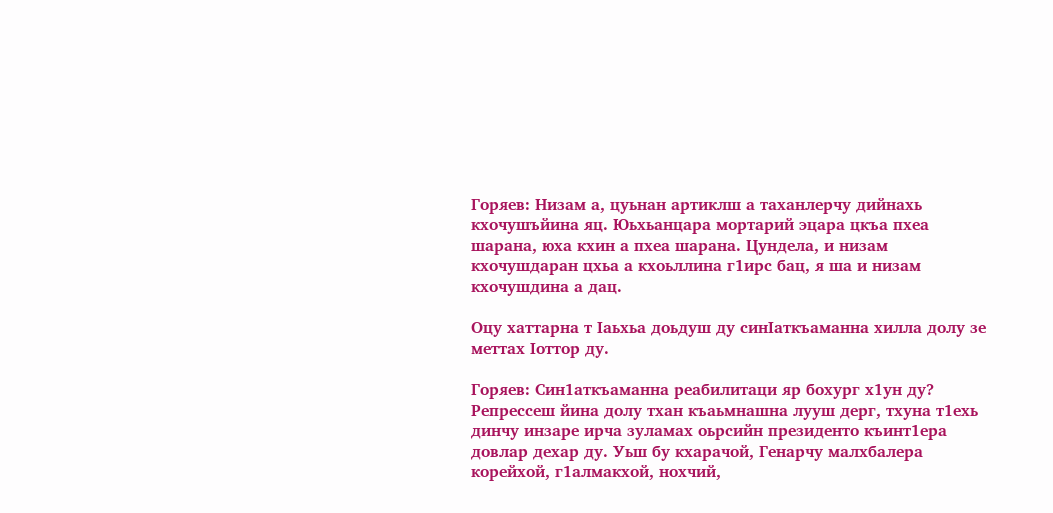Горяев: Низам а, цуьнан артиклш а таханлерчу дийнахь кхочушъйина яц. Юьхьанцара мортарий эцара цкъа пхеа шарана, юха кхин а пхеа шарана. Цундела, и низам кхочушдаран цхьа а кхоьллина г1ирс бац, я ша и низам кхочушдина а дац.

Оцу хаттарна т Iаьхьа доьдуш ду синIаткъаманна хилла долу зе меттах Iоттор ду.

Горяев: Син1аткъаманна реабилитаци яр бохург х1ун ду? Репрессеш йина долу тхан къаьмнашна лууш дерг, тхуна т1ехь динчу инзаре ирча зуламах оьрсийн президенто къинт1ера довлар дехар ду. Уьш бу кхарачой, Генарчу малхбалера корейхой, г1алмакхой, нохчий,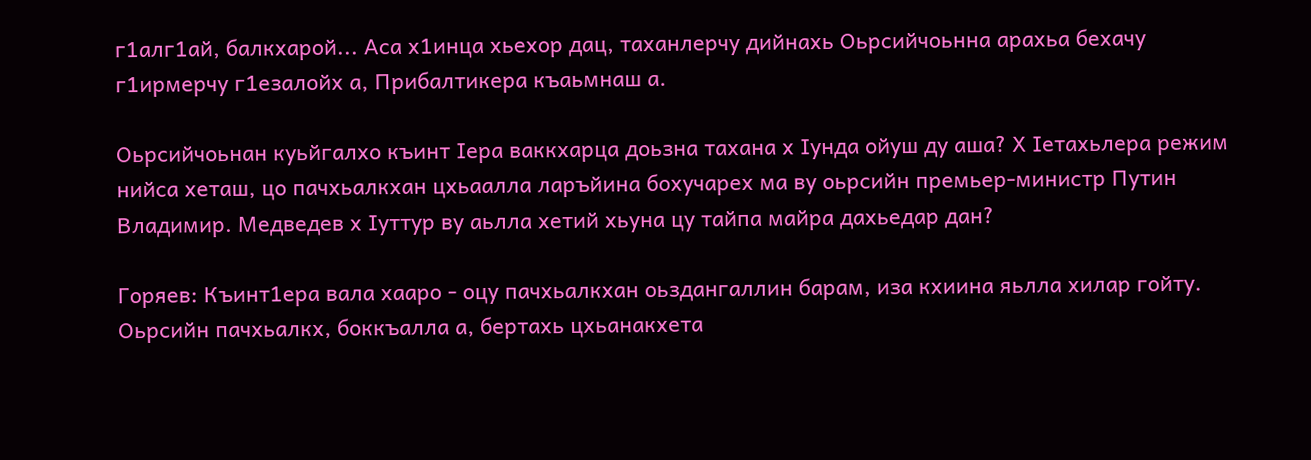г1алг1ай, балкхарой... Аса х1инца хьехор дац, таханлерчу дийнахь Оьрсийчоьнна арахьа бехачу г1ирмерчу г1езалойх а, Прибалтикера къаьмнаш а.

Оьрсийчоьнан куьйгалхо къинт Iера ваккхарца доьзна тахана х Iунда ойуш ду аша? Х Iетахьлера режим нийса хеташ, цо пачхьалкхан цхьаалла ларъйина бохучарех ма ву оьрсийн премьер-министр Путин Владимир. Медведев х Iуттур ву аьлла хетий хьуна цу тайпа майра дахьедар дан?

Горяев: Къинт1ера вала хааро - оцу пачхьалкхан оьздангаллин барам, иза кхиина яьлла хилар гойту. Оьрсийн пачхьалкх, боккъалла а, бертахь цхьанакхета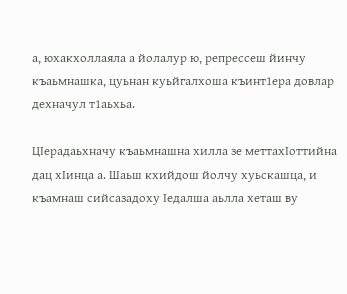а, юхакхоллаяла а йолалур ю, репрессеш йинчу къаьмнашка, цуьнан куьйгалхоша къинт1ера довлар дехначул т1аьхьа.

ЦIерадаьхначу къаьмнашна хилла зе меттахIоттийна дац хIинца а. Шаьш кхийдош йолчу хуьскашца, и къамнаш сийсазадоху Iедалша аьлла хеташ ву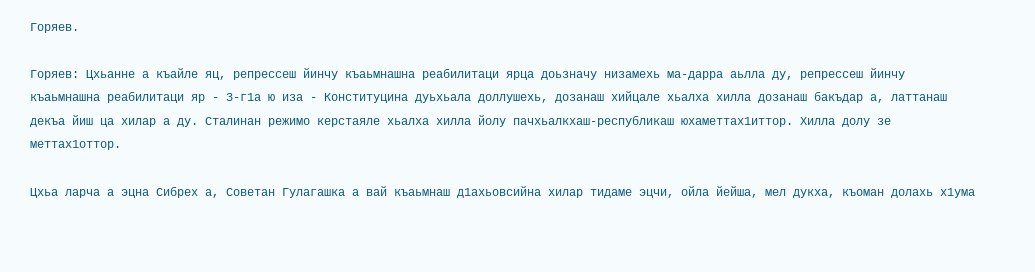Горяев.

Горяев: Цхьанне а къайле яц, репрессеш йинчу къаьмнашна реабилитаци ярца доьзначу низамехь ма-дарра аьлла ду, репрессеш йинчу къаьмнашна реабилитаци яр - 3-г1а ю иза - Конституцина дуьхьала доллушехь, дозанаш хийцале хьалха хилла дозанаш бакъдар а, латтанаш декъа йиш ца хилар а ду. Сталинан режимо керстаяле хьалха хилла йолу пачхьалкхаш-республикаш юхаметтах1иттор. Хилла долу зе меттах1оттор.

Цхьа ларча а эцна Сибрех а, Советан Гулагашка а вай къаьмнаш д1ахьовсийна хилар тидаме эцчи, ойла йейша, мел дукха, къоман долахь х1ума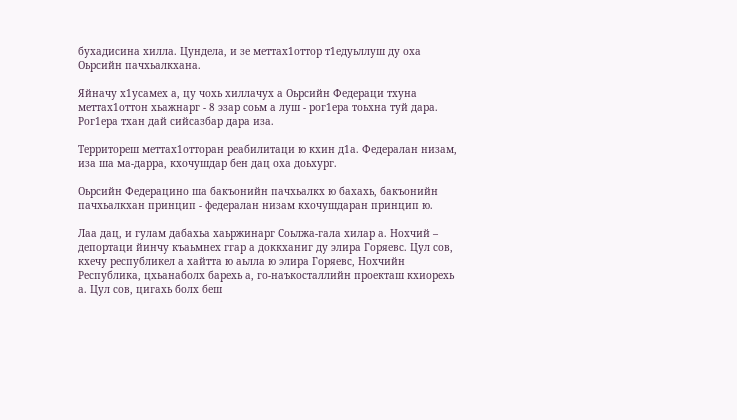бухадисина хилла. Цундела, и зе меттах1оттор т1едуьллуш ду оха Оьрсийн пачхьалкхана.

Яйначу х1усамех а, цу чохь хиллачух а Оьрсийн Федераци тхуна меттах1оттон хьажнарг - 8 эзар соьм а луш - рог1ера тоьхна туй дара. Рог1ера тхан дай сийсазбар дара иза.

Территореш меттах1отторан реабилитаци ю кхин д1а. Федералан низам, иза ша ма-дарра, кхочушдар бен дац оха доьхург.

Оьрсийн Федерацино ша бакъонийн пачхьалкх ю бахахь, бакъонийн пачхьалкхан принцип - федералан низам кхочушдаран принцип ю.

Лаа дац, и гулам дабахьа хаьржинарг Соьлжа-гала хилар а. Нохчий – депортаци йинчу къаьмнех ггар а доккханиг ду элира Горяевс. Цул сов, кхечу республикел а хайтта ю аьлла ю элира Горяевс, Нохчийн Республика, цхьанаболх барехь а, го-наъкосталлийн проекташ кхиорехь а. Цул сов, цигахь болх беш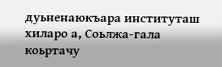дуьненаюкъара институташ хиларо а, Соьлжа-гала коьртачу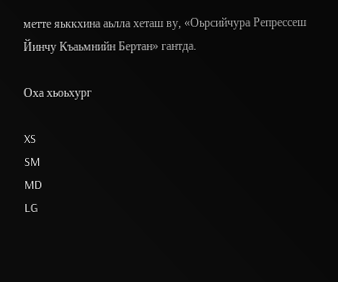метте яьккхина аьлла хеташ ву, «Оьрсийчура Репрессеш Йинчу Къаьмнийн Бертан» гантда.

Оха хьоьхург

XS
SM
MD
LG